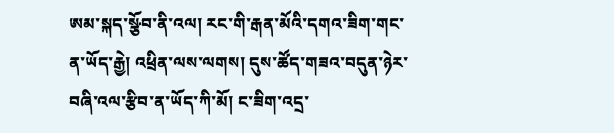ཨམ་སྐད་སྩོབ་ནི་འལ། རང་གི་རྒན་མོའི་དགའ་ཟིག་གང་ན་ཡོད་རྒྱེ། འཕྲིན་ལས་ལགས། དུས་ཚོད་གཟའ་བདུན་ཉེར་བཞི་འལ་རྩིབ་ན་ཡོད་ཀི་མོ། ང་ཟིག་འདྲ་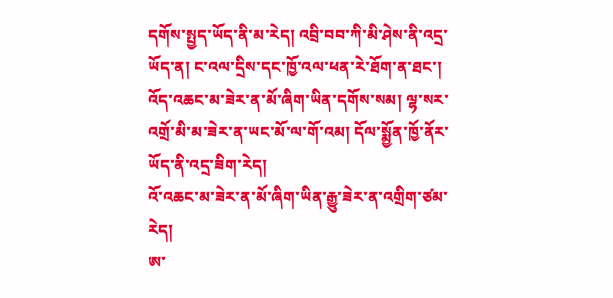དགོས་སྤྱད་ཡོད་ནི་མ་རེད། འབྲི་བབ་ཀི་མི་ཤེས་ནི་འདྲ་ཡོད་ན། ང་འལ་དྲིས་དང་ཁྱོ་འལ་ཕན་རེ་ཐོག་ན་ཐང་།
འོད་འཆང་མ་ཟེར་ན་མོ་ཞིག་ཡིན་དགོས་སམ། ལྷ་སར་འགྲོ་མི་མ་ཟེར་ན་ཡང་མོ་ལ་གོ་འམ། དོལ་སྨྱོན་ཁྱོ་ནོར་ཡོད་ནི་འདྲ་ཟིག་རེད།
འོ་འཆང་མ་ཟེར་ན་མོ་ཞིག་ཡིན་རྒྱུ་ཟེར་ན་འགྲིག་ཙམ་རེད།
ཨ་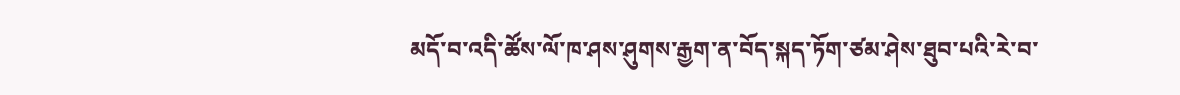མདོ་བ་འདི་ཚོས་ལོ་ཁ་ཤས་ཤུགས་རྒྱག་ན་བོད་སྐད་ཏོག་ཙམ་ཤེས་ཐུབ་པའི་རེ་བ་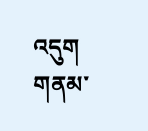འདུག
གནམ་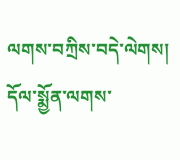ལགས་བཀྲིས་བདེ་ལེགས། དོལ་སྨྱོན་ལགས་